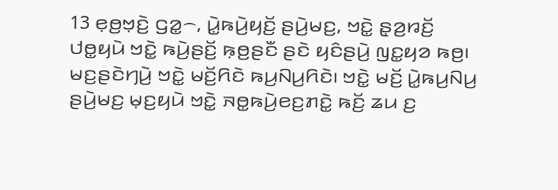13 ꤕ꤫ꤥ꤬ꤠ꤫ꤢꤧ꤬ ꤞꤤ꤭꤮, ꤣꤧ꤭ꤒꤣꤧ꤬ꤟꤢꤩ꤬ ꤔꤣꤧ꤬ꤗꤢ꤬, ꤠꤢꤧ꤭ ꤔ꤫ꤤ꤬ꤙꤢꤩ꤬ ꤓꤥ꤭ꤟꤣꤧ ꤠꤢꤧ꤭ ꤒꤣꤧ꤬ꤔꤢꤩ꤬ ꤒ꤫ꤥ꤬ꤔꤢꤪ ꤔꤢꤧ ꤟꤢꤨꤔꤣꤧ꤬ ꤜꤢ꤭ꤟꤤ ꤒꤥ꤬꤯ ꤗꤢ꤬ꤔꤢꤧꤚꤣꤧ꤬ ꤠꤢꤧ꤭ ꤗꤢꤩ꤬ꤖꤢꤧ ꤒꤣ꤬ꤡꤣ꤬ꤖꤢꤧ꤯ ꤠꤢꤧ꤭ ꤗꤢꤩ꤬ ꤣꤧ꤭ꤒꤣ꤬ꤡꤣ꤬ ꤔꤣꤧ꤬ꤗꤢ꤬ ꤗ꤫ꤢ꤬ꤟꤣꤧ ꤠꤢꤧ꤭ ꤏꤥ꤭ꤒꤣꤧ꤬ꤕꤢ꤬ꤊꤢꤧ꤭ ꤒꤢꤩ꤬ ꤘꤣ ꤢ꤬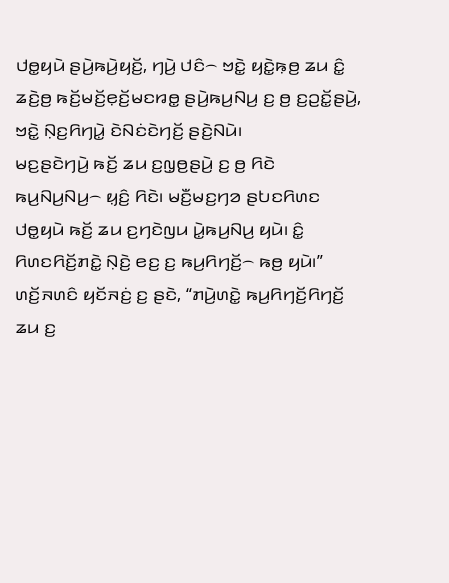ꤓꤥ꤭ꤟꤣꤧ ꤔꤣꤧ꤬ꤒꤣꤧ꤬ꤟꤢꤩ꤬, ꤚꤣꤧ꤬ ꤓꤢꤨ꤮ ꤠꤢꤧ꤭ ꤟꤢꤧ꤭ꤒ꤫ꤥ꤬ ꤘꤣ ꤢꤨ꤭ ꤘꤢꤧ꤬ꤥ꤬ ꤒꤢꤩ꤬ꤗꤢꤩ꤬ꤕ꤫ꤢꤩ꤬ꤗꤢꤙꤥ꤭ ꤔꤣꤧ꤬ꤒꤣ꤬ꤡꤣ꤬ ꤢ꤬ ꤥ꤬ ꤢ꤬ꤑꤢꤩ꤭ꤔꤣꤧ꤬, ꤠꤢꤧ꤭ ꤡ꤫ꤢ꤬ꤖꤚꤣꤧ꤭ ꤢꤧꤡꤢꤦꤢꤧꤚꤢꤩ꤬ ꤔꤢꤧ꤬ꤡꤣꤧ꤯
ꤗꤢ꤬ꤔꤢꤧꤚꤣꤧ꤬ ꤒꤢꤩ꤬ ꤘꤣ ꤢ꤬ꤜ꤫ꤥ꤬ꤔꤣꤧ꤬ ꤢ꤬ ꤥ꤬ ꤖꤢꤧ ꤒꤣ꤬ꤡꤣ꤬ꤡꤣ꤬꤮ ꤟ꤫ꤢꤨ꤬ ꤖꤢꤧ꤯ ꤗꤢꤪ꤬ꤗꤢ꤬ꤚꤤ ꤔꤝꤢꤖꤛꤢ ꤓꤥ꤭ꤟꤣꤧ ꤒꤢꤩ꤬ ꤘꤣ ꤢ꤬ꤚꤢꤧꤜꤣ ꤣꤧ꤭ꤒꤣ꤬ꤡꤣ꤬ ꤟꤣꤧ꤯ ꤢꤨ꤭ ꤖꤛꤢꤖꤢꤩ꤬ꤊꤢꤧ꤭ ꤡ꤫ꤢꤧ꤬ ꤕꤢ꤬ ꤢ꤬ ꤒꤣ꤬ꤖꤚꤢꤩ꤬꤮ ꤒꤥ꤬ ꤟꤣꤧ꤯”
ꤛꤢꤩ꤬ꤏꤛꤢꤨ ꤟꤢꤩꤏꤢꤦ꤬ ꤢ꤬ ꤔꤢꤧ, “ꤊꤣꤧ꤬ꤛꤢꤧ꤭ ꤒꤣ꤬ꤖꤚꤢꤩ꤬ꤖꤚꤢꤩ꤬ ꤘꤣ ꤢ꤬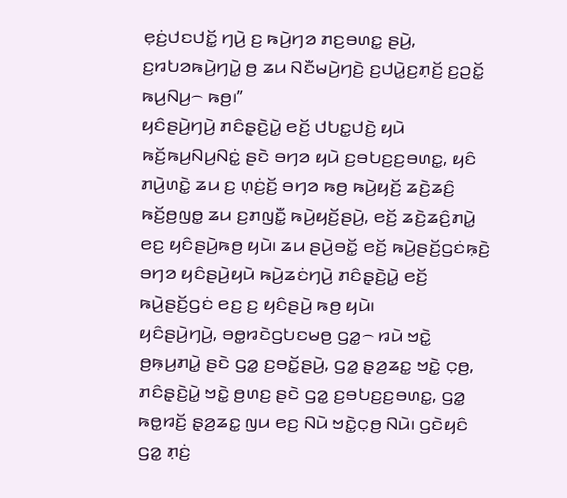ꤕ꤫ꤢꤦ꤬ꤓꤢꤓꤢꤩ꤭ ꤚꤣꤧ꤬ ꤢ꤬ ꤒꤣꤧ꤬ꤚꤤ ꤊꤢ꤬ꤋꤛꤢ꤭ ꤔꤣꤧ꤬, ꤢ꤬ꤙꤝꤤꤒꤣꤧ꤬ꤚꤣꤧ꤭ ꤥ꤬ ꤘꤣ ꤡꤢꤪꤗꤣꤧ꤬ꤚꤢꤧ꤬ ꤢ꤬ꤓꤣꤧ꤭ꤢ꤬ꤊ꤫ꤢꤩ꤬ ꤢ꤬ꤑꤢꤩ꤭ ꤒꤣ꤬ꤡꤣ꤬꤮ ꤒꤥ꤬꤯”
ꤟꤢꤨꤔꤣꤧ꤬ꤚꤣꤧ꤬ ꤊꤢꤨꤔ꤫ꤢꤧ꤬ꤣꤧ꤭ ꤕꤢꤩ꤬ ꤓꤝꤢ꤭ꤓꤢꤧ꤬ ꤟꤣꤧ ꤒꤢꤩ꤬ꤒꤣ꤬ꤡꤣ꤬ꤡꤢꤦ꤭ ꤔꤢꤧ ꤋꤚꤤ ꤟꤣꤧ ꤢ꤬ꤋꤝꤢ꤬ꤢ꤬ꤋꤛꤢ꤭, ꤟꤢꤨ ꤊꤣꤧ꤬ꤛꤢꤧ꤭ ꤘꤣ ꤢ꤬ ꤛ꤫ꤢꤦ꤬ꤢꤩ꤬ ꤋꤚꤤ ꤒꤥ꤬ ꤒꤣꤧ꤬ꤟꤢꤩ꤬ ꤘꤢꤧ꤬ꤘꤢꤨ꤬ ꤒꤢꤩ꤬ꤥ꤬ꤜꤥ꤭ ꤘꤣ ꤢ꤬ꤊꤜꤢꤪ꤭ ꤒꤣꤧ꤬ꤟꤢꤩ꤬ꤔꤣꤧ꤬, ꤕꤢꤩ꤬ ꤘꤢꤧ꤬ꤘꤢꤨ꤬ꤊꤣꤧ꤭ ꤕꤢ꤬ ꤟꤢꤨꤔꤣꤧ꤬ꤒꤥ꤬ ꤟꤣꤧ꤯ ꤘꤣ ꤔꤣꤧ꤬ꤋꤢꤩ꤭ ꤕꤢꤩ꤬ ꤒꤣꤧ꤬ꤔꤢꤩ꤬ꤞꤢꤦꤒ꤫ꤢꤧ꤬ ꤋꤚꤤ ꤟꤢꤨꤔꤣꤧ꤬ꤟꤣꤧ ꤒꤣꤧ꤬ꤘꤢꤦꤚꤣꤧ꤬ ꤊꤢꤨꤔ꤫ꤢꤧ꤬ꤣꤧ꤭ ꤕꤢꤩ꤬ ꤒꤣꤧ꤬ꤔꤢꤩ꤬ꤞꤢꤦ ꤕꤢ꤬ ꤢ꤬ ꤟꤢꤨꤔꤣꤧ꤬ ꤒꤥ꤬ ꤟꤣꤧ꤯
ꤟꤢꤨꤔꤣꤧ꤬ꤚꤣꤧ꤬, ꤋꤥ꤭ꤙꤢꤧꤞꤝꤢꤗꤥ꤬ ꤞꤤ꤭꤮ ꤙꤣꤧ ꤠꤢꤧ꤭ ꤥ꤬ꤒ꤫ꤣ꤬ꤊꤣꤧ꤭ ꤔꤢꤧ ꤞꤤ꤭ ꤢ꤬ꤋꤢꤩ꤭ꤔꤣꤧ꤬, ꤞꤤ꤭ ꤔ꤫ꤤ꤬ꤘꤢ꤭ ꤠꤢꤧ꤭ ꤍ꤫ꤥ꤬, ꤊꤢꤨꤔ꤫ꤢꤧ꤬ꤣꤧ꤭ ꤠꤢꤧ꤭ ꤥ꤬ꤛꤢ꤬ ꤔꤢꤧ ꤞꤤ꤭ ꤢ꤬ꤋꤝꤢ꤬ꤢ꤬ꤋꤛꤢ꤭, ꤞꤤ꤭ ꤒꤥ꤭ꤙꤢꤩ꤬ ꤔ꤫ꤤ꤬ꤘꤢ꤭ ꤜꤣ ꤕꤢ꤬ ꤡꤣꤧ ꤠꤢꤧ꤭ꤍ꤫ꤥ꤬ ꤡꤣꤧ꤯ ꤞꤢꤧꤟꤢꤨ ꤞꤤ꤭ ꤊ꤫ꤢꤦ꤬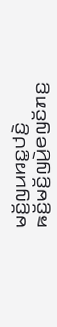ꤗꤢꤩ꤬ꤜꤣꤙꤢ꤭ꤓꤢꤧ꤬ ꤒꤢꤩ꤬ꤗꤢꤩ꤬ꤜꤣꤧ꤬ꤕꤜꤢꤩꤊꤢ꤬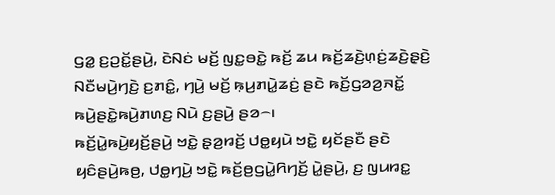ꤞꤤ꤭ ꤢ꤬ꤑꤢꤩ꤭ꤔꤣꤧ꤬, ꤢꤧꤡꤢꤦ ꤗꤢꤩ꤬ ꤜꤢ꤭ꤋꤢꤧ꤭ ꤒꤢꤩ꤬ ꤘꤣ ꤒꤢꤩ꤬ꤘꤢꤧ꤬ꤛ꤫ꤢꤦ꤬ꤘꤢꤧ꤬ꤔ꤫ꤢꤧ꤬ ꤡꤢꤪꤗꤣꤧ꤬ꤚꤢꤧ꤬ ꤢ꤬ꤊꤢꤨ꤭, ꤚꤣꤧ꤬ ꤗꤢꤩ꤬ ꤒ꤫ꤣ꤬ꤊꤣꤧ꤭ꤘꤢꤦ꤬ ꤔꤢꤧ ꤒꤢꤩ꤬ꤞꤤꤤ꤬ꤏꤢꤩ꤭ ꤒꤣꤧ꤬ꤔꤢꤧ꤭ꤒꤣꤧ꤬ꤊꤛꤢ꤬ ꤡꤣꤧ ꤢ꤬ꤔꤣꤧ꤬ ꤔꤤ꤮꤯
ꤒꤢꤩ꤬ꤣꤧ꤭ꤒꤣꤧ꤬ꤟꤢꤩ꤬ꤔꤣꤧ꤬ ꤠꤢꤧ꤭ ꤔ꤫ꤤ꤬ꤙꤢꤩ꤬ ꤓꤥ꤭ꤟꤣꤧ ꤠꤢꤧ꤭ ꤟꤢꤩꤔꤢꤪ ꤔꤢꤧ ꤟꤢꤨꤔꤣꤧ꤬ꤒꤥ꤬, ꤓꤥ꤭ꤚꤣꤧ꤬ ꤠꤢꤧ꤭ ꤒꤢꤩ꤬ꤥ꤬ꤞꤣꤧ꤭ꤖꤚꤢꤩ꤬ ꤣꤧ꤭ꤔꤣꤧ꤬, ꤢ꤬ ꤜꤣꤙꤢ꤭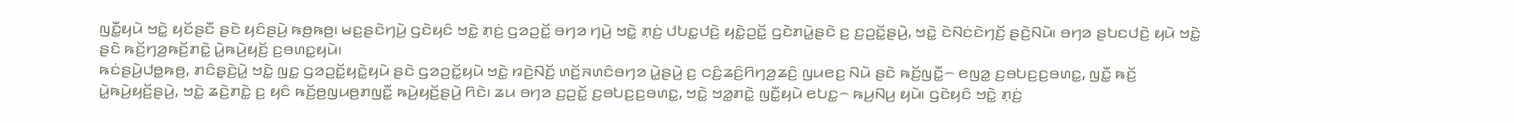ꤜꤢꤪ꤭ꤟꤣꤧ ꤠꤢꤧ꤭ ꤟꤢꤩꤔꤢꤪ ꤔꤢꤧ ꤟꤢꤨꤔꤣꤧ꤬ ꤒꤥ꤬ꤒꤥ꤬꤯ ꤗꤢ꤬ꤔꤢꤧꤚꤣꤧ꤬ ꤞꤢꤧꤟꤢꤨ ꤠꤢꤧ꤭ ꤊ꤫ꤢꤦ꤬ ꤞꤤꤑꤢꤩ꤭ ꤋꤚꤤ ꤚꤣꤧ꤬ ꤠꤢꤧ꤭ ꤊ꤫ꤢꤦ꤬ ꤓꤝꤢ꤭ꤓꤢꤧ꤬ ꤟꤢꤧ꤭ꤑꤢꤩ꤭ ꤞꤢꤧꤊꤣꤧ꤭ꤔꤢꤧ ꤢ꤬ ꤢ꤬ꤑꤢꤩ꤭ꤔꤣꤧ꤬, ꤠꤢꤧ꤭ ꤢꤧꤡꤢꤦꤢꤧꤚꤢꤩ꤬ ꤔꤢꤧ꤬ꤡꤣꤧ꤯ ꤋꤚꤤ ꤔꤝꤢꤓꤢꤧ꤬ ꤟꤣꤧ ꤠꤢꤧ꤭ ꤔꤢꤧ ꤒꤢꤩ꤬ꤚꤤ꤬ꤒꤢꤩ꤬ꤊꤢꤧ꤭ ꤣꤧ꤭ꤒꤣꤧ꤬ꤟꤢꤩ꤬ ꤢ꤬ꤋꤛꤢ꤭ꤟꤣꤧ꤯
ꤒꤢꤦꤔꤣꤧ꤬ꤓꤥ꤭ꤒꤥ꤬, ꤊꤢꤨꤔ꤫ꤢꤧ꤬ꤣꤧ꤭ ꤠꤢꤧ꤭ ꤜꤢ꤭ ꤞꤤꤑꤢꤩ꤭ꤟꤢꤧ꤭ꤟꤣꤧ ꤔꤢꤧ ꤞꤤꤑꤢꤩ꤭ꤟꤣꤧ ꤠꤢꤧ꤭ ꤙꤢꤧ꤬ꤡꤢꤩ꤬ ꤛꤢꤩ꤬ꤏꤛꤢꤨꤋꤚꤤ ꤣꤧ꤭ꤔꤣꤧ꤬ ꤢ꤬ ꤍꤢꤨ꤬ꤘꤢꤨ꤬ꤖꤚꤤ꤬ꤘꤢꤨ꤬ ꤜꤣꤕꤢ꤬ ꤡꤣꤧ ꤔꤢꤧ ꤒꤢꤩ꤬ꤜꤢꤪ꤭꤮ ꤕꤜꤤ꤭ ꤢ꤬ꤋꤝꤢ꤬ꤢ꤬ꤋꤛꤢ꤭, ꤜꤢꤪ꤭ ꤒꤢꤩ꤬ ꤣꤧ꤭ꤒꤣꤧ꤬ꤟꤢꤩ꤬ꤔꤣꤧ꤬, ꤠꤢꤧ꤭ ꤘꤢꤧ꤬ꤊꤢꤧ꤭ ꤢ꤬ ꤟꤢꤨ ꤒꤢꤩ꤬ꤥ꤬ꤜꤣꤥ꤬ꤊꤜꤢꤪ꤭ ꤒꤣꤧ꤬ꤟꤢꤩ꤬ꤔꤣꤧ꤬ ꤖꤢꤧ꤯ ꤘꤣ ꤋꤚꤤ ꤢ꤬ꤑꤢꤩ꤭ ꤢ꤬ꤋꤝꤢ꤬ꤢ꤬ꤋꤛꤢ꤭, ꤠꤢꤧ꤭ ꤠꤤ꤭ꤊꤢꤧ꤭ ꤜꤢꤪ꤭ꤟꤣꤧ ꤕꤝꤢ꤭꤮ ꤒꤣ꤬ꤡꤣ꤬ ꤟꤣꤧ꤯ ꤞꤢꤧꤟꤢꤨ ꤠꤢꤧ꤭ ꤊ꤫ꤢꤦ꤬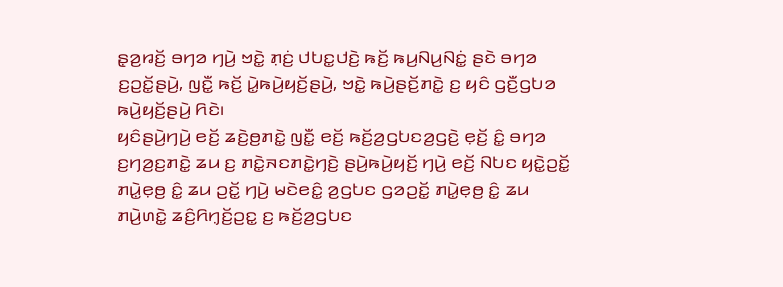ꤔ꤫ꤤ꤬ꤙꤢꤩ꤬ ꤋꤚꤤ ꤚꤣꤧ꤬ ꤠꤢꤧ꤭ ꤊ꤫ꤢꤦ꤬ ꤓꤝꤢ꤭ꤓꤢꤧ꤬ ꤒꤢꤩ꤬ ꤒꤣ꤬ꤡꤣ꤬ꤡꤢꤦ꤭ ꤔꤢꤧ ꤋꤚꤤ ꤢ꤬ꤑꤢꤩ꤭ꤔꤣꤧ꤬, ꤜꤢꤪ꤭ ꤒꤢꤩ꤬ ꤣꤧ꤭ꤒꤣꤧ꤬ꤟꤢꤩ꤬ꤔꤣꤧ꤬, ꤠꤢꤧ꤭ ꤒꤣꤧ꤬ꤔꤢꤩ꤬ꤊꤢꤧ꤭ ꤢ꤬ ꤟꤢꤨ ꤞꤢꤪ꤬ꤞꤝꤤ ꤒꤣꤧ꤬ꤟꤢꤩ꤬ꤔꤣꤧ꤬ ꤖꤢꤧ꤯
ꤟꤢꤨꤔꤣꤧ꤬ꤚꤣꤧ꤬ ꤕꤢꤩ꤬ ꤘꤢꤧ꤬ꤥ꤬ꤊꤢꤧ꤭ ꤜꤢꤪ꤭ ꤕꤢꤩ꤬ ꤒꤢꤩ꤬ꤤ꤬ꤞꤝꤢꤤ꤬ꤞꤢꤧ꤬ ꤕ꤫ꤢꤩ꤬ ꤢꤨ꤭ ꤋꤚꤤ ꤢ꤬ꤚꤤ꤬ꤢ꤬ꤊꤢꤧ꤭ ꤘꤣ ꤢ꤬ ꤊꤢꤧ꤭ꤏꤢꤊꤢꤧ꤭ꤚꤢꤧ꤬ ꤔꤣꤧ꤬ꤒꤣꤧ꤬ꤟꤢꤩ꤬ ꤚꤣꤧ꤬ ꤕꤢꤩ꤬ ꤡꤝꤢ ꤟꤢꤧ꤭ꤑꤢꤩ꤭ ꤊꤣꤧ꤭ꤕ꤫ꤥ꤬ ꤢꤨ꤭ ꤘꤣ ꤑꤢꤩ꤭ ꤚꤣꤧ꤬ ꤗꤢꤧꤕꤢꤨ꤭ ꤤ꤬ꤞꤝꤢ ꤞꤤꤑꤢꤩ꤭ ꤊꤣꤧ꤭ꤕ꤫ꤥ꤬ ꤢꤨ꤭ ꤘꤣ ꤊꤣꤧ꤬ꤛꤢꤧ꤭ ꤘꤢꤨ꤬ꤖꤚ꤫ꤢꤩ꤬ꤑꤢ꤭ ꤢ꤬ ꤒꤢꤩ꤬ꤤ꤬ꤞꤝꤢ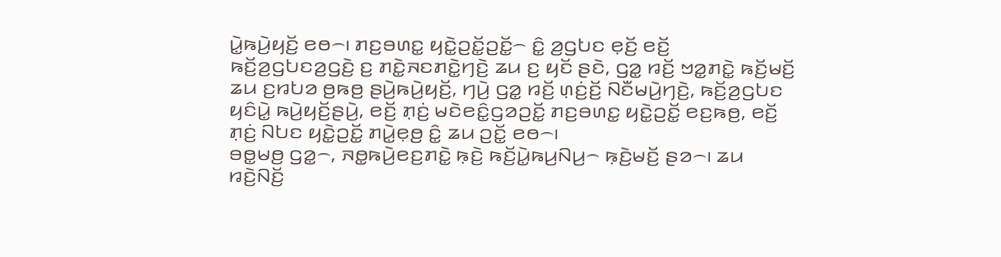ꤣꤧ꤭ꤒꤣꤧ꤬ꤟꤢꤩ꤬ ꤕꤥ꤮꤯ ꤊꤢ꤬ꤋꤛꤢ꤭ ꤟꤢꤧ꤭ꤑꤢꤩ꤭ꤑꤢꤩ꤭꤮ ꤢꤨ꤭ ꤤ꤬ꤞꤝꤢ ꤕ꤫ꤢꤩ꤬ ꤕꤢꤩ꤬ ꤒꤢꤩ꤬ꤤ꤬ꤞꤝꤢꤤ꤬ꤞꤢꤧ꤬ ꤢ꤬ ꤊꤢꤧ꤭ꤏꤢꤊꤢꤧ꤭ꤚꤢꤧ꤬ ꤘꤣ ꤢ꤬ ꤟꤢꤩ ꤔꤢꤧ, ꤞꤤ꤭ ꤙꤢꤩ꤬ ꤠꤤ꤭ꤊꤢꤧ꤭ ꤒꤢꤩ꤬ꤗꤢꤩ꤬ ꤘꤣ ꤢ꤬ꤙꤝꤤ ꤥ꤬ꤒꤥ꤬ ꤔꤣꤧ꤬ꤒꤣꤧ꤬ꤟꤢꤩ꤬, ꤚꤣꤧ꤬ ꤞꤤ꤭ ꤙꤢꤩ꤬ ꤛ꤫ꤢꤦ꤬ꤢꤩ꤬ ꤡꤢꤪꤗꤣꤧ꤬ꤚꤢꤧ꤬, ꤒꤢꤩ꤬ꤤ꤬ꤞꤝꤢ ꤟꤢꤨꤣꤧ꤭ ꤒꤣꤧ꤬ꤟꤢꤩ꤬ꤔꤣꤧ꤬, ꤕꤢꤩ꤬ ꤊ꤫ꤢꤦ꤬ ꤗꤢꤧꤕꤢꤨ꤭ꤞꤤꤑꤢꤩ꤭ ꤊꤢ꤬ꤋꤛꤢ꤭ ꤟꤢꤧ꤭ꤑꤢꤩ꤭ ꤕꤢ꤬ꤒꤥ꤬, ꤕꤢꤩ꤬ ꤊ꤫ꤢꤦ꤬ ꤡꤝꤢ ꤟꤢꤧ꤭ꤑꤢꤩ꤭ ꤊꤣꤧ꤭ꤕ꤫ꤥ꤬ ꤢꤨ꤭ ꤘꤣ ꤑꤢꤩ꤭ ꤕꤥ꤮꤯
ꤋꤥ꤭ꤗꤥ꤬ ꤞꤤ꤭꤮, ꤏꤥ꤭ꤒꤣꤧ꤬ꤕꤢ꤬ꤊꤢꤧ꤭ ꤒ꤫ꤢꤧ꤬ ꤒꤢꤩ꤬ꤣꤧ꤭ꤒꤣ꤬ꤡꤣ꤬꤮ ꤒ꤫ꤢꤧ꤬ꤗꤢꤩ꤬ ꤔꤤ꤮꤯ ꤘꤣ ꤙꤢꤧ꤬ꤡꤢꤩ꤬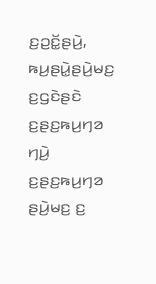ꤢ꤬ꤑꤢꤩ꤭ꤔꤣꤧ꤬, ꤒꤣ꤬ꤔꤣꤧ꤭ꤔꤣꤧ꤬ꤗꤢ꤬ ꤢ꤬ꤞꤢꤧꤔꤢꤧ ꤢ꤬ꤔꤢ꤬ꤒꤣ꤬ꤚꤤ ꤚꤣꤧ꤬ ꤢ꤬ꤔꤢ꤬ꤒꤣ꤬ꤚꤤ ꤔꤣꤧ꤬ꤗꤢ꤬ ꤢ꤬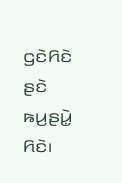ꤞꤢꤧꤖꤢꤧ ꤔꤢꤧ ꤒꤣ꤬ꤔꤣꤧ꤭ ꤖꤢꤧ꤯